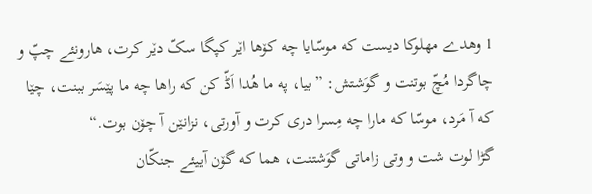1 وهدے مهلوکا دیست که موسّایا چه کۆها اێر کپگا سکّ دێر کرت، هارونئے چپّ و چاگردا مُچّ بوتنت و گوَشتش: ”بیا، په ما هُدا اَڈّ کن که راها چه ما پێسَر ببنت، چێا که آ مَرد، موسّا که مارا چه مِسرا دری کرت و آورتی، نزانێن آ چۆن بوت.“
گڑا لوت شت و وتی زاماتی گوَشتنت، هما که گۆن آییئے جنکّان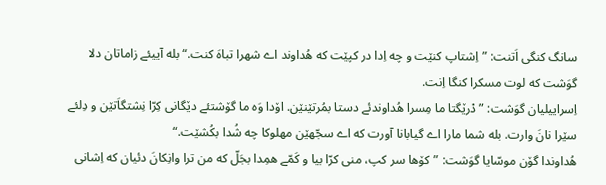سانگ کنگی اَتنت: ”اِشتاپ کنێت و چه اِدا در کپێت که هُداوند اے شهرا تباهَ کنت.“ بله آییئے زاماتان دلا گوَشت که لوت مسکرا کنگا اِنت.
اِسراییلیان گوَشت: ”دْرێگتا ما مِسرا هُداوندئے دستا بمُرتێنێن. اۆدا وَه ما گۆشتئے دێگانی کِرّا نِشتگاَتێن و دِلئے سێرا نانَ وارت. بله شما مارا اے گیابانا آورت که اے سجّهێن مهلوکا چه شُدا بکُشێت.“
هُداوندا گۆن موسّایا گوَشت: ”کۆها سر کپ، منی کرّا بیا و کَمّے همِدا بجَلّ که من ترا وانِکانَ دئیان که اِشانی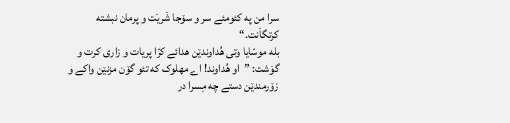سرا من په کئومئے سر و سۆجا شَریَت و پرمان نبشته کرتگاَنت.“
بله موسّایا وتی هُداوندێن هدائے کرّا پریات و زاری کرت و گوَشت: ”او هُداوند! اے مهلوک که تئو گۆن مزنێن واکے و زۆرمندێن دستے چه مِسرا در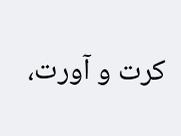کرت و آورت،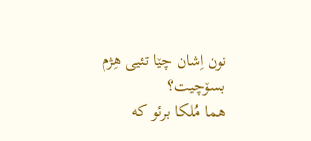نون اِشان چێا تئیی هِژم بسۆچیت؟
هما مُلکا برئو که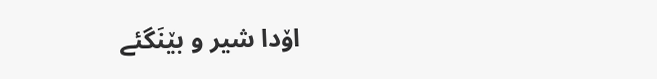اۆدا شیر و بێنَگئے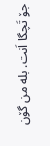جۆ تَچگا اَنت. بله من گۆن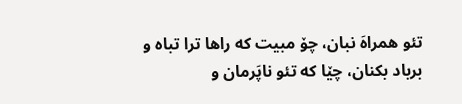تئو همراهَ نبان، چۆ مبیت که راها ترا تباه و برباد بکنان، چێا که تئو ناپَرمان و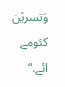وَتسرێن کئومے ائے.“